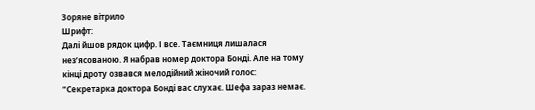Зоряне вітрило
Шрифт:
Далі йшов рядок цифр. І все. Таємниця лишалася нез’ясованою. Я набрав номер доктора Бонді. Але на тому кінці дроту озвався мелодійний жіночий голос: “Секретарка доктора Бонді вас слухає. Шефа зараз немає.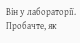Він у лабораторії. Пробачте, як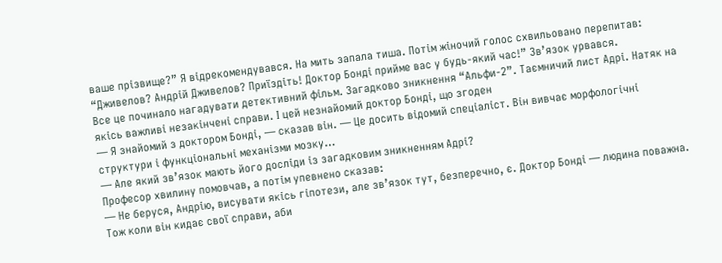ваше прізвище?” Я відрекомендувався. На мить запала тиша. Потім жіночий голос схвильовано перепитав: “Дживелов? Андрій Дживелов? Приїздіть! Доктор Бонді прийме вас у будь-який час!” Зв’язок урвався.
Все це починало нагадувати детективний фільм. Загадково зникнення “Альфи-2”. Таємничий лист Адрі. Натяк на якісь важливі незакінчені справи. І цей незнайомий доктор Бонді, що згоден
— Я знайомий з доктором Бонді, — сказав він. — Це досить відомий спеціаліст. Він вивчає морфологічні структури і функціональні механізми мозку…
— Але який зв’язок мають його досліди із загадковим зникненням Адрі?
Професор хвилину помовчав, а потім упевнено сказав:
— Не беруся, Андрію, висувати якісь гіпотези, але зв’язок тут, безперечно, є. Доктор Бонді — людина поважна. Тож коли він кидає свої справи, аби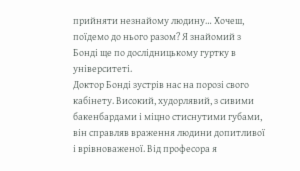прийняти незнайому людину… Хочеш, поїдемо до нього разом? Я знайомий з Бонді ще по дослідницькому гуртку в університеті.
Доктор Бонді зустрів нас на порозі свого кабінету. Високий, худорлявий, з сивими бакенбардами і міцно стиснутими губами, він справляв враження людини допитливої і врівноваженої. Від професора я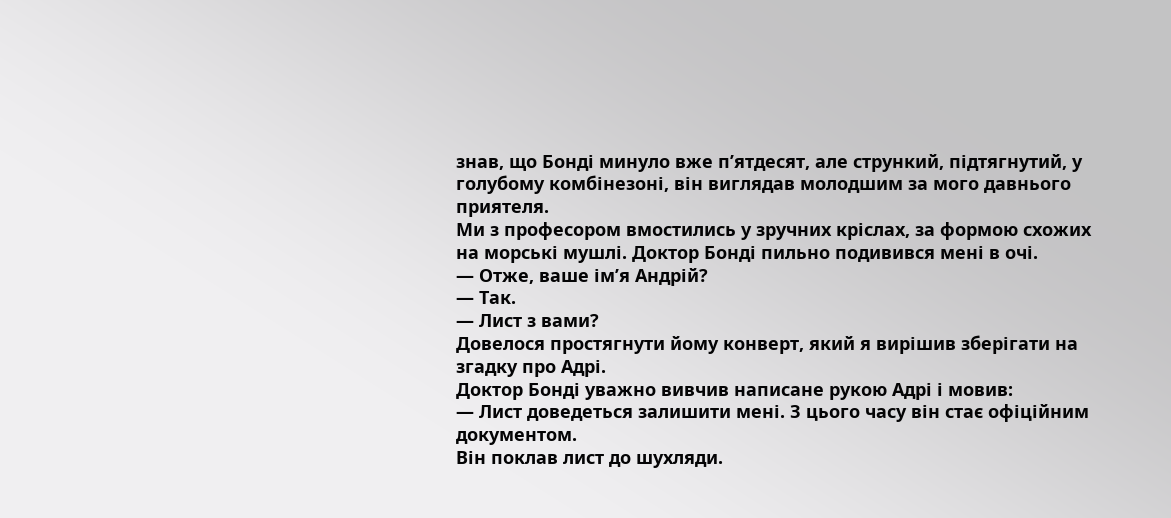знав, що Бонді минуло вже п’ятдесят, але стрункий, підтягнутий, у голубому комбінезоні, він виглядав молодшим за мого давнього приятеля.
Ми з професором вмостились у зручних кріслах, за формою схожих на морські мушлі. Доктор Бонді пильно подивився мені в очі.
— Отже, ваше ім’я Андрій?
— Так.
— Лист з вами?
Довелося простягнути йому конверт, який я вирішив зберігати на згадку про Адрі.
Доктор Бонді уважно вивчив написане рукою Адрі і мовив:
— Лист доведеться залишити мені. З цього часу він стає офіційним документом.
Він поклав лист до шухляди.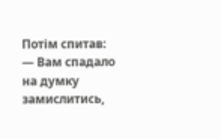Потім спитав:
— Вам спадало на думку замислитись,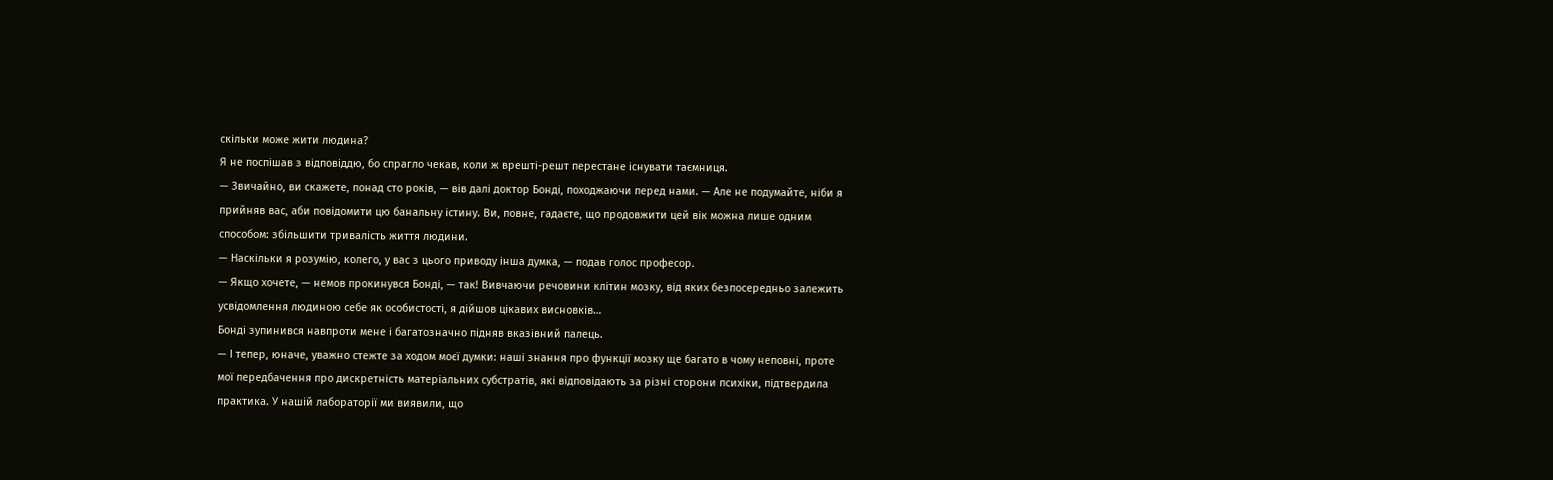скільки може жити людина?
Я не поспішав з відповіддю, бо спрагло чекав, коли ж врешті-решт перестане існувати таємниця.
— Звичайно, ви скажете, понад сто років, — вів далі доктор Бонді, походжаючи перед нами. — Але не подумайте, ніби я прийняв вас, аби повідомити цю банальну істину. Ви, повне, гадаєте, що продовжити цей вік можна лише одним способом: збільшити тривалість життя людини.
— Наскільки я розумію, колего, у вас з цього приводу інша думка, — подав голос професор.
— Якщо хочете, — немов прокинувся Бонді, — так! Вивчаючи речовини клітин мозку, від яких безпосередньо залежить усвідомлення людиною себе як особистості, я дійшов цікавих висновків…
Бонді зупинився навпроти мене і багатозначно підняв вказівний палець.
— І тепер, юначе, уважно стежте за ходом моєї думки: наші знання про функції мозку ще багато в чому неповні, проте мої передбачення про дискретність матеріальних субстратів, які відповідають за різні сторони психіки, підтвердила практика. У нашій лабораторії ми виявили, що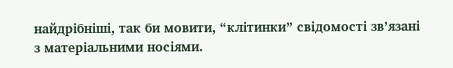найдрібніші, так би мовити, “клітинки” свідомості зв’язані з матеріальними носіями.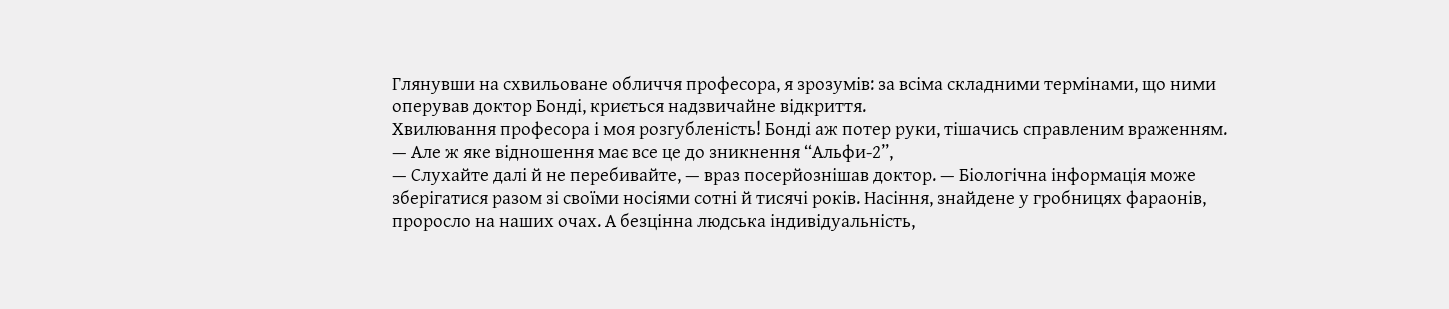Глянувши на схвильоване обличчя професора, я зрозумів: за всіма складними термінами, що ними оперував доктор Бонді, криється надзвичайне відкриття.
Хвилювання професора і моя розгубленість! Бонді аж потер руки, тішачись справленим враженням.
— Але ж яке відношення має все це до зникнення “Альфи-2”,
— Слухайте далі й не перебивайте, — враз посерйознішав доктор. — Біологічна інформація може зберігатися разом зі своїми носіями сотні й тисячі років. Насіння, знайдене у гробницях фараонів, проросло на наших очах. А безцінна людська індивідуальність,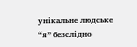унікальне людське “я” безслідно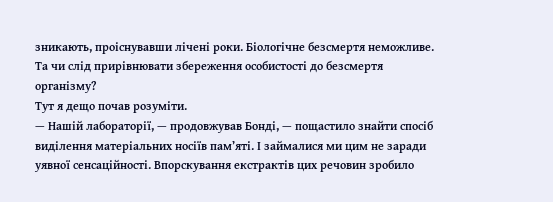зникають, проіснувавши лічені роки. Біологічне безсмертя неможливе. Та чи слід прирівнювати збереження особистості до безсмертя організму?
Тут я дещо почав розуміти.
— Нашій лабораторії, — продовжував Бонді, — пощастило знайти спосіб виділення матеріальних носіїв пам’яті. І займалися ми цим не заради уявної сенсаційності. Впорскування екстрактів цих речовин зробило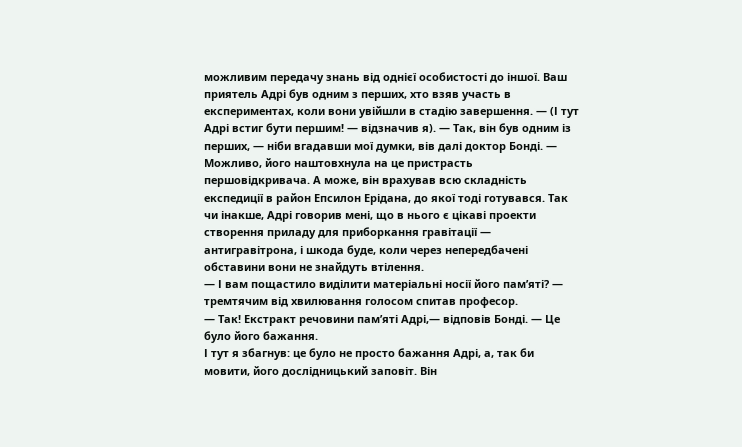можливим передачу знань від однієї особистості до іншої. Ваш приятель Адрі був одним з перших, хто взяв участь в експериментах, коли вони увійшли в стадію завершення. — (І тут Адрі встиг бути першим! — відзначив я). — Так, він був одним із перших, — ніби вгадавши мої думки, вів далі доктор Бонді. — Можливо, його наштовхнула на це пристрасть першовідкривача. А може, він врахував всю складність експедиції в район Епсилон Ерідана, до якої тоді готувався. Так чи інакше, Адрі говорив мені, що в нього є цікаві проекти створення приладу для приборкання гравітації — антигравітрона, і шкода буде, коли через непередбачені обставини вони не знайдуть втілення.
— І вам пощастило виділити матеріальні носії його пам’яті? — тремтячим від хвилювання голосом спитав професор.
— Так! Екстракт речовини пам’яті Адрі,— відповів Бонді. — Це було його бажання.
І тут я збагнув: це було не просто бажання Адрі, а, так би мовити, його дослідницький заповіт. Він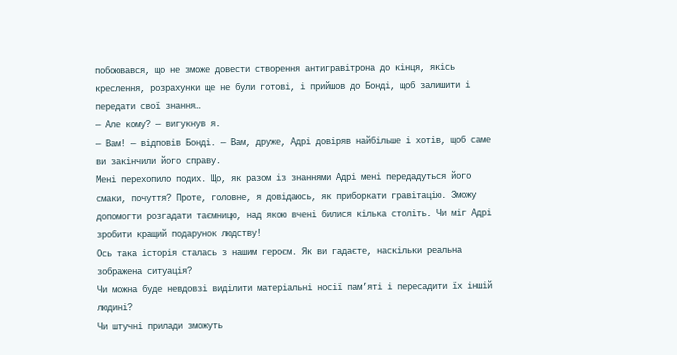побоювався, що не зможе довести створення антигравітрона до кінця, якісь креслення, розрахунки ще не були готові, і прийшов до Бонді, щоб залишити і передати свої знання…
— Але кому? — вигукнув я.
— Вам! — відповів Бонді. — Вам, друже, Адрі довіряв найбільше і хотів, щоб саме ви закінчили його справу.
Мені перехопило подих. Що, як разом із знаннями Адрі мені передадуться його смаки, почуття? Проте, головне, я довідаюсь, як приборкати гравітацію. Зможу допомогти розгадати таємницю, над якою вчені билися кілька століть. Чи міг Адрі зробити кращий подарунок людству!
Ось така історія сталась з нашим героєм. Як ви гадаєте, наскільки реальна зображена ситуація?
Чи можна буде невдовзі виділити матеріальні носії пам’яті і пересадити їх іншій людині?
Чи штучні прилади зможуть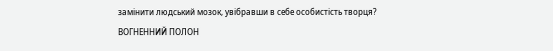замінити людський мозок, увібравши в себе особистість творця?
ВОГНЕННИЙ ПОЛОН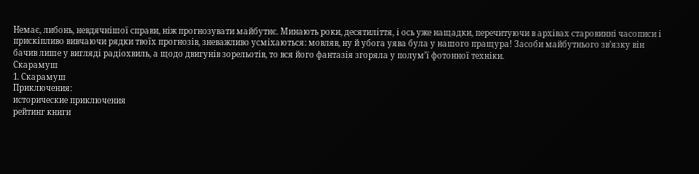Немає, либонь, невдячнішої справи, ніж прогнозувати майбутнє. Минають роки, десятиліття, і ось уже нащадки, перечитуючи в архівах старовинні часописи і прискіпливо вивчаючи рядки твоїх прогнозів, зневажливо усміхаються: мовляв, ну й убога уява була у нашого пращура! Засоби майбутнього зв’язку він бачив лише у вигляді радіохвиль, а щодо двигунів зорельотів, то вся його фантазія згоряла у полум’ї фотонної техніки.
Скарамуш
1. Скарамуш
Приключения:
исторические приключения
рейтинг книги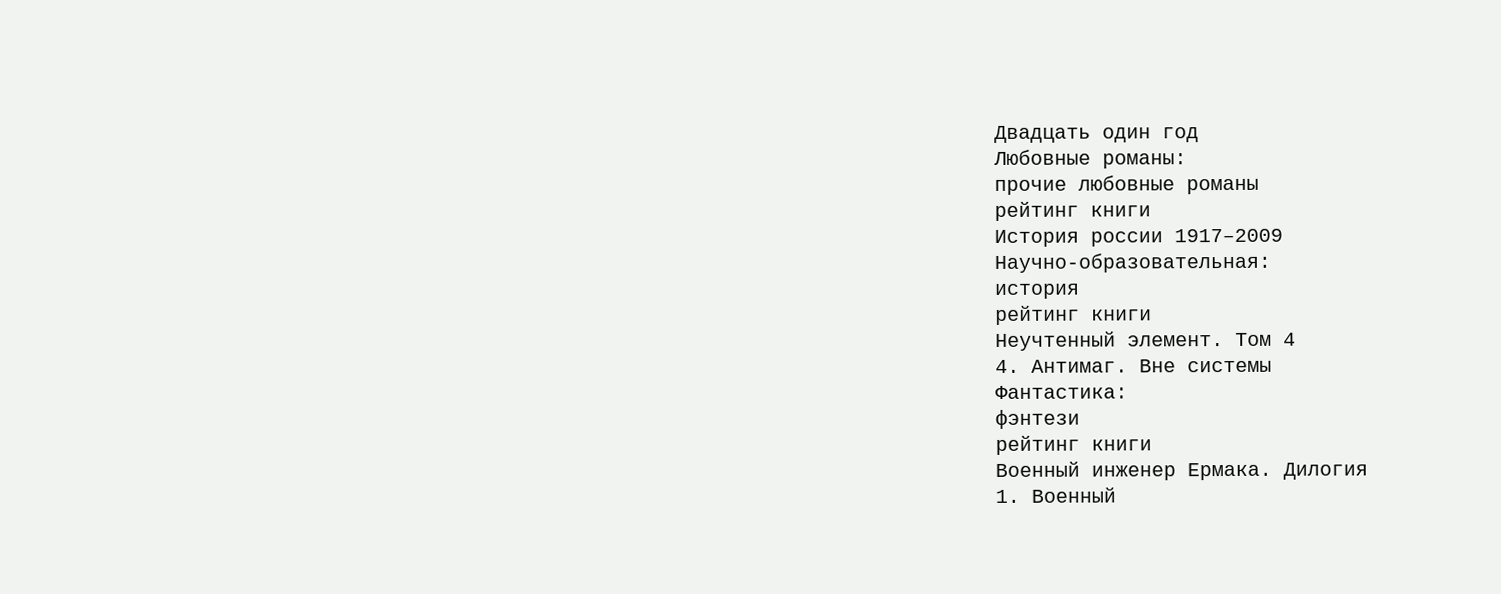Двадцать один год
Любовные романы:
прочие любовные романы
рейтинг книги
История россии 1917–2009
Научно-образовательная:
история
рейтинг книги
Неучтенный элемент. Том 4
4. Антимаг. Вне системы
Фантастика:
фэнтези
рейтинг книги
Военный инженер Ермака. Дилогия
1. Военный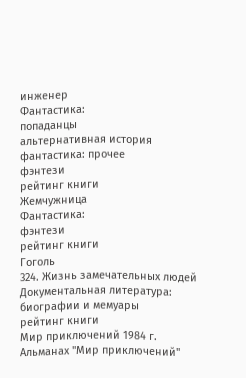инженер
Фантастика:
попаданцы
альтернативная история
фантастика: прочее
фэнтези
рейтинг книги
Жемчужница
Фантастика:
фэнтези
рейтинг книги
Гоголь
324. Жизнь замечательных людей
Документальная литература:
биографии и мемуары
рейтинг книги
Мир приключений 1984 г.
Альманах "Мир приключений"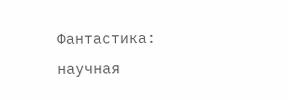Фантастика:
научная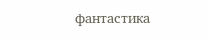фантастика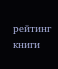рейтинг книги